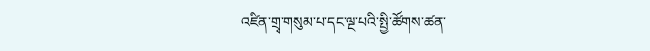འཛིན་གྲྭ་གསུམ་པ་དང་ལྔ་པའི་སྤྱི་ཚོགས་ཚན་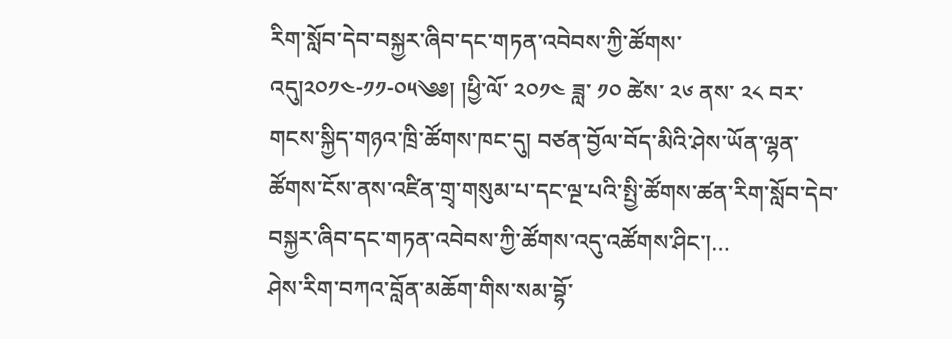རིག་སློབ་དེབ་བསྐྱར་ཞིབ་དང་གཏན་འབེབས་ཀྱི་ཚོགས་འདུ།༢༠༡༤-༡༡-༠༥༄༅། །ཕྱི་ལོ་ ༢༠༡༤ ཟླ་ ༡༠ ཚེས་ ༢༦ ནས་ ༢༨ བར་གངས་སྐྱིད་གཉའ་ཁྲི་ཚོགས་ཁང་དུ། བཙན་བྱོལ་བོད་མིའི་ཤེས་ཡོན་ལྷན་ཚོགས་ངོས་ནས་འཛིན་གྲྭ་གསུམ་པ་དང་ལྔ་པའི་སྤྱི་ཚོགས་ཚན་རིག་སློབ་དེབ་བསྐྱར་ཞིབ་དང་གཏན་འབེབས་ཀྱི་ཚོགས་འདུ་འཚོགས་ཤིང་།…
ཤེས་རིག་བཀའ་བློན་མཆོག་གིས་སམ་བྷོ་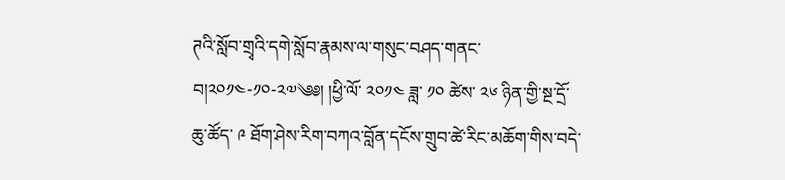ཊའི་སློབ་གྲྭའི་དགེ་སློབ་རྣམས་ལ་གསུང་བཤད་གནང་བ།༢༠༡༤-༡༠-༢༧༄༅། །ཕྱི་ལོ་ ༢༠༡༤ ཟླ་ ༡༠ ཚེས་ ༢༦ ཉིན་གྱི་སྔ་དྲོ་ཆུ་ཚོད་ ༩ ཐོག་ཤེས་རིག་བཀའ་བློན་དངོས་གྲུབ་ཚེ་རིང་མཆོག་གིས་བདེ་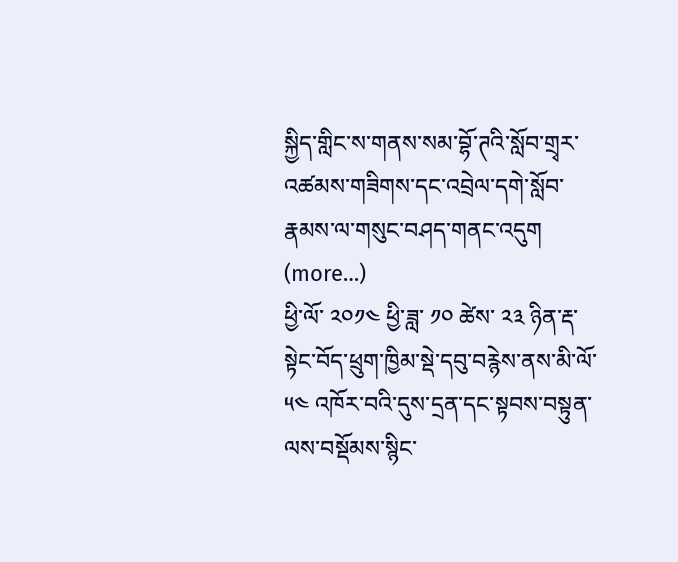སྐྱིད་གླིང་ས་གནས་སམ་བྷོ་ཊའི་སློབ་གྲྭར་འཚམས་གཟིགས་དང་འབྲེལ་དགེ་སློབ་རྣམས་ལ་གསུང་བཤད་གནང་འདུག (more…)
ཕྱི་ལོ་ ༢༠༡༤ ཕྱི་ཟླ་ ༡༠ ཚེས་ ༢༣ ཉིན་རྡ་སྟེང་བོད་ཕྲུག་ཁྱིམ་སྡེ་དབུ་བརྙེས་ནས་མི་ལོ་ ༥༤ འཁོར་བའི་དུས་དྲན་དང་སྟབས་བསྟུན་ལས་བསྡོམས་སྙིང་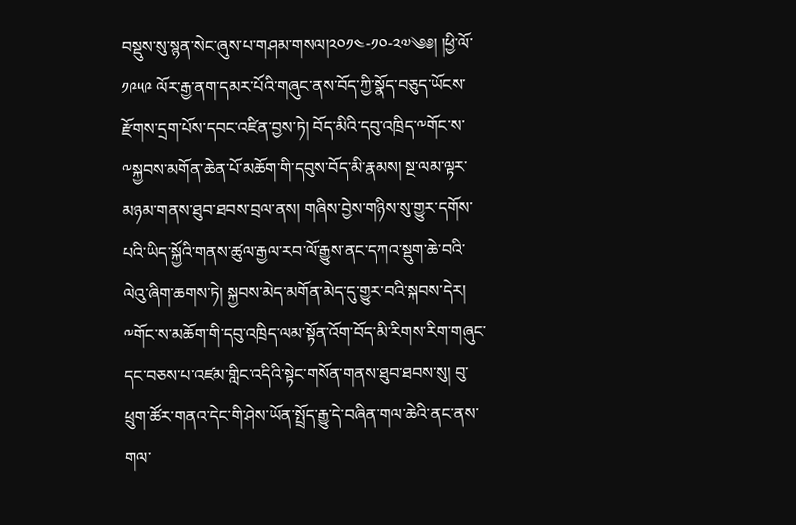བསྡུས་སུ་སྙན་སེང་ཞུས་པ་གཤམ་གསལ།༢༠༡༤-༡༠-༢༧༄༅། །ཕྱི་ལོ་ ༡༩༥༩ ལོར་རྒྱ་ནག་དམར་པོའི་གཞུང་ནས་བོད་ཀྱི་སྣོད་བཅུད་ཡོངས་རྫོགས་དྲག་པོས་དབང་འཛིན་བྱས་ཏེ། བོད་མིའི་དབུ་འཁྲིད་༸གོང་ས་༸སྐྱབས་མགོན་ཆེན་པོ་མཆོག་གི་དབུས་བོད་མི་རྣམས། སྔ་ལམ་ལྟར་མཉམ་གནས་ཐུབ་ཐབས་བྲལ་ནས། གཞིས་བྱེས་གཉིས་སུ་གྱུར་དགོས་པའི་ཡིད་སྐྱོའི་གནས་ཚུལ་རྒྱལ་རབ་ལོ་རྒྱུས་ནང་དཀའ་སྡུག་ཆེ་བའི་ལེའུ་ཞིག་ཆགས་ཏེ། སྐྱབས་མེད་མགོན་མེད་དུ་གྱུར་བའི་སྐབས་དེར། ༸གོང་ས་མཆོག་གི་དབུ་འཁྲིད་ལམ་སྟོན་འོག་བོད་མི་རིགས་རིག་གཞུང་དང་བཅས་པ་འཛམ་གླིང་འདིའི་སྟེང་གསོན་གནས་ཐུབ་ཐབས་སུ། བུ་ཕྲུག་ཚོར་གནའ་དེང་གི་ཤེས་ཡོན་སྤྲོད་རྒྱུ་དེ་བཞིན་གལ་ཆེའི་ནང་ནས་གལ་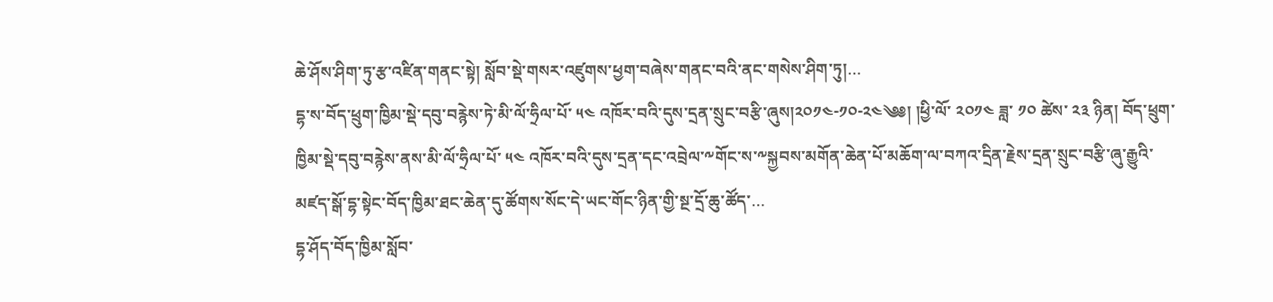ཆེ་ཤོས་ཤིག་ཏུ་རྩ་འཛིན་གནང་སྟེ། སློབ་སྡེ་གསར་འཛུགས་ཕྱག་བཞེས་གནང་བའི་ནང་གསེས་ཤིག་ཏུ།…
དྷ་ས་བོད་ཕྲུག་ཁྱིམ་སྡེ་དབུ་བརྙེས་ཏེ་མི་ལོ་ཧྲིལ་པོ་ ༥༤ འཁོར་བའི་དུས་དྲན་སྲུང་བརྩི་ཞུས།༢༠༡༤-༡༠-༢༤༄༅། །ཕྱི་ལོ་ ༢༠༡༤ ཟླ་ ༡༠ ཚེས་ ༢༣ ཉིན། བོད་ཕྲུག་ཁྱིམ་སྡེ་དབུ་བརྙེས་ནས་མི་ལོ་ཧྲིལ་པོ་ ༥༤ འཁོར་བའི་དུས་དྲན་དང་འབྲེལ་༸གོང་ས་༸སྐྱབས་མགོན་ཆེན་པོ་མཆོག་ལ་བཀའ་དྲིན་རྗེས་དྲན་སྲུང་བརྩི་ཞུ་རྒྱུའི་མཛད་སྒོ་དྷ་སྟེང་བོད་ཁྱིམ་ཐང་ཆེན་དུ་ཚོགས་སོང་དེ་ཡང་གོང་ཉིན་གྱི་སྔ་དྲོ་ཆུ་ཚོད་…
དྷ་ཤོད་བོད་ཁྱིམ་སློབ་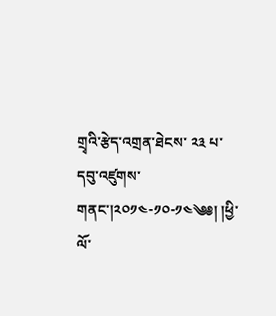གྲྭའི་རྩེད་འགྲན་ཐེངས་ ༢༣ པ་དབུ་འཛུགས་གནང་།༢༠༡༤-༡༠-༡༤༄༅། །ཕྱི་ལོ་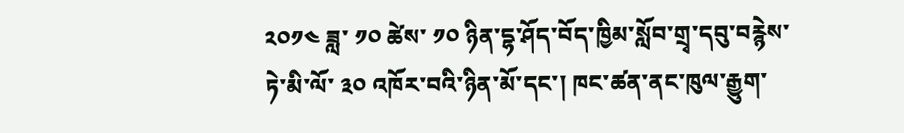༢༠༡༤ ཟླ་ ༡༠ ཚེས་ ༡༠ ཉིན་དྷ་ཤོད་བོད་ཁྱིམ་སློབ་གྲྭ་དབུ་བརྙེས་ཏེ་མི་ལོ་ ༣༠ འཁོར་བའི་ཉིན་མོ་དང་། ཁང་ཚན་ནང་ཁུལ་རྒྱུག་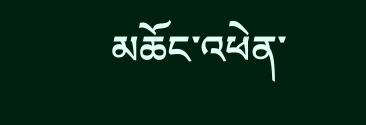མཆོང་འཕེན་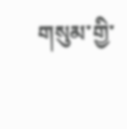གསུམ་གྱི་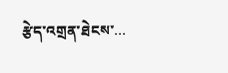རྩེད་འགྲན་ཐེངས་…